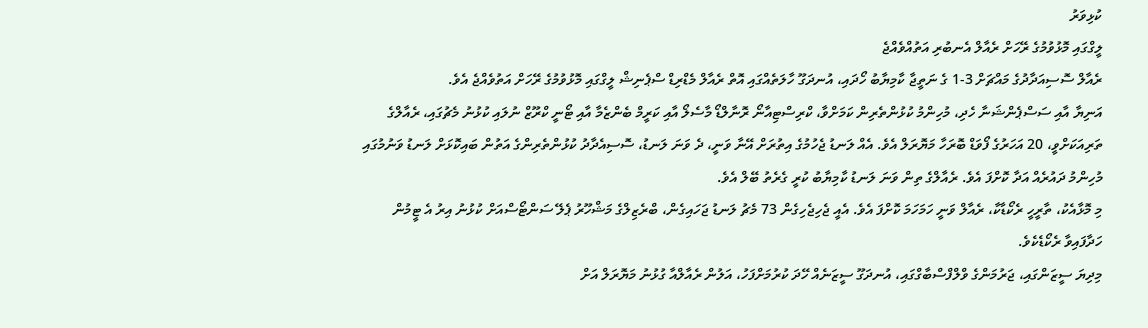ކުޅިވަރު
ލީގްގައި މޮޅުވުމުގެ ރޭހަށް ރެއާލް އެނބުރި އަތުއްވެއްޖެ
ރެއާލް ސޮސިއަދާދުގެ މައްޗަށް 3-1 ގެ ނަތީޖާ ކާމިޔާބު ހޯދައި، އުނދަގޫ ހާލަތެއްގައި އޮތް ރެއާލް މެޑްރިޑް ސްޕެނިޝް ލީގްގައި މޮޅުވުމުގެ ރޭހަށް އަތުވެއްޖެ އެވެ.
އަނިޔާ އާއި ސަސްޕެންޝަނާ ހެދި، މުހިންމު ކުޅުންތެރިން ކަމަށްވާ، ކްރިސްޓިއާނޯ ރޮނާލްޑޯ މާސެލޯ އާއި ކަރީމް ބެންޒެމާ އާއި ޓޯނީ ކްރޫޒް ނުލައި ކުޅުނު މެޗުގައި، ރެއާލްގެ ތަރިއަކަށްވީ، 20 އަހަރުގެ ފޯވަޑް ބޮރަހާ މަޔޮރަލް އެވެ. އެއް ލަނޑު ޖެހުމުގެ އިތުރަށް އޭނާ ވަނީ، ދެ ވަނަ ލަނޑު، ސޮސިއެދާދު ކުޅުންތެރިންގެ އަތުން ބައިކޮޅަށް ލަނޑު ވަނުމުގައި މުހިންމު ދައުރެއް އަދާ ކޮށްފަ އެވެ. ރެއާލްގެ ތިން ވަނަ ލަނޑު ކާމިޔާބު ކުރީ ގެރެތު ބޭލް އެވެ.
މި މޮޅާއެކު، ތާރީހީ ރެކޯޑާކާ، ރެއާލް ވަނީ ހަމަހަމަ ކޮށްފަ އެވެ. އެއީ ޖެހިޖެހިގެން 73 މެޗު ލަނޑު ޖަހައިގެން، ބްރެޒިލްގެ މަޝްހޫރު ޕެލޭ ސަންޓޯސްއަށް ކުޅުނު އިރު އެ ޓީމުން ހަދާފައިވާ ރެކޯޑެކެވެ.
މިދިޔަ ސީޒަންގައި، ޖަރުމަންގެ ވްލްފްސްބާގްގައި، އުނދަގޫ ސީޒަނެއް ހޭދަ ކުރުމަށްފަހު، އަލުން ރެއާލްއާ ގުޅުނު މަޔޮރަލް އަށް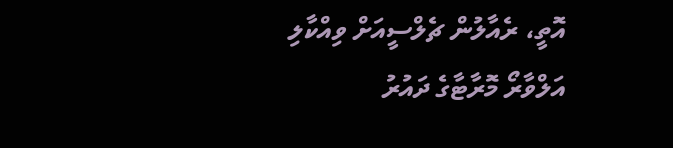އޮތީ، ރެއާލުން ޗެލްސީއަށް ވިއްކާލި އަލްވާރޯ މޮރާޓާގެ ދައުރު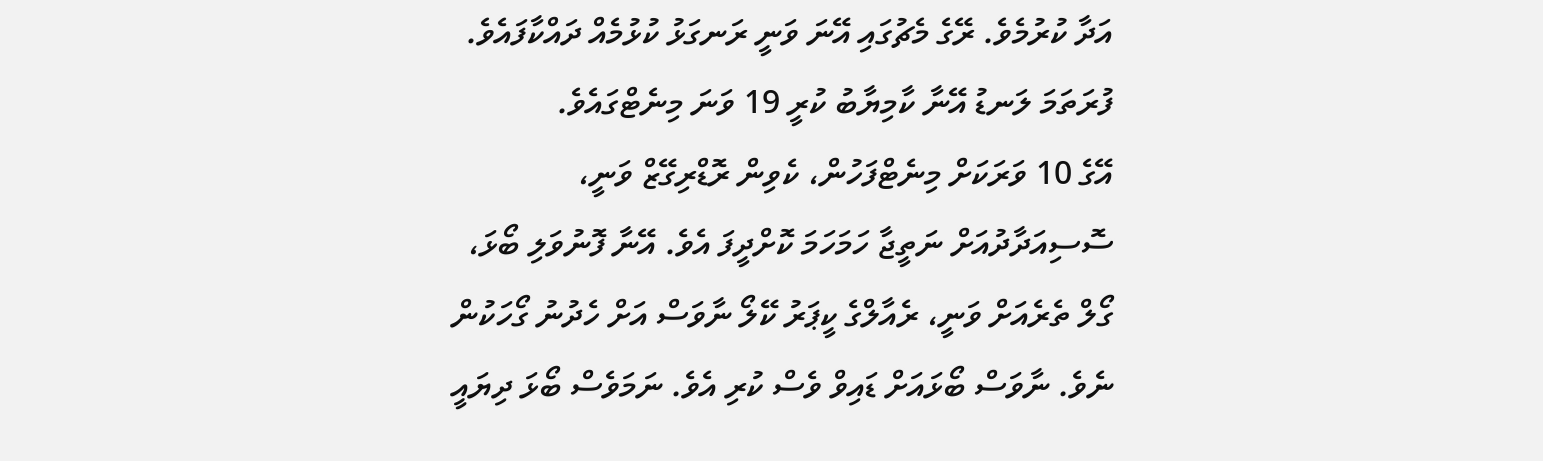އަދާ ކުރުމެވެ. ރޭގެ މެޗުގައި އޭނަ ވަނީ ރަނގަޅު ކުޅުމެއް ދައްކާފައެވެ. ފުރަތަމަ ލަނޑު އޭނާ ކާމިޔާބު ކުރީ 19 ވަނަ މިނެޓްގައެވެ.
އޭގެ 10 ވަރަކަށް މިނެޓްފަހުން، ކެވިން ރޮޑްރިގޭޒް ވަނީ، ސޮސިއަދާދުއަށް ނަތީޖާ ހަމަހަމަ ކޮށްދީފަ އެވެ. އޭނާ ފޮނުވަލި ބޯޅަ، ގޯލް ތެރެއަށް ވަނީ، ރެއާލްގެ ކީޕަރު ކޭލޯ ނާވަސް އަށް ހެދުނު ގޯހަކުން ނެވެ. ނާވަސް ބޯޅައަށް ޑައިވް ވެސް ކުރި އެވެ. ނަމަވެސް ބޯޅަ ދިޔައީ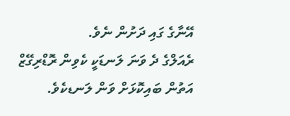އޭނާގެ ގައި ދަށުން ނެވެ.
ރެއަލްގެ ދެ ވަނަ ލަނޑަކީ ކެވިން ރޮޑްރިގޭޒް އަތުން ބައިކޮޅަށް ވަން ލަނޑކެވެ.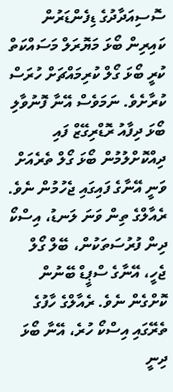ސޮސިއަދާދުގެ ޑިފެންޑަރުން ކައިރިން ބޯޅަ މަޔޮރަލް މަސައްކަތް ކުރީ ބޯޅަ ގޯލް ކުރިމައްޗަށް ހުރަސް ކުރާށެވެ. ނަމަވެސް އޭނާ ފޮނުވާލި ބޯޅަ ދިފާއު ރޮޑްރިގޭޒް ފައި ދިއްކޮށްލުމުން ބޯޅަ ގޯލް ތެރެއަށް ވަނީ އޭނާގެ ފައިގައި ޖެހުމުން ނެވެ.
ރެއާލްގެ ތިން ވަނަ ލަނޑު، އިސްކޯ ދިން ފުރުސަތަކުން، ބޭލް ގޯލް ޖެހީ، އޭނާގެ ސްޕީޑް ބޭނުން ކޮށްގެން ނެވެ. ރެއާލްގެ ހާފުގެ ތެރޭގައި އިސްކޯ ހުރެ، އޭނާ ބޯޅަ ދިނީ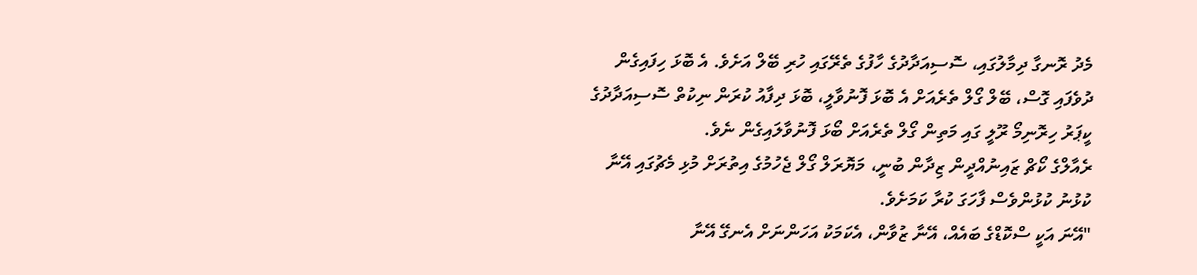މެދު ރޮނގާ ދިމާލުގައި، ސޮސިއަދާދުގެ ހާފުގެ ތެރޭގައި ހުރި ބޭލް އަށެވެ. އެ ބޮޅަ ހިފައިގެން ދުވެފައި ގޮސް، ބޭލް ގޯލް ތެރެއަށް އެ ބޮޅަ ފޮނުވާލީ، ބޮޅަ ދިފާއު ކުރަން ނިކުތް ސޮސިއަދާދުގެ ކީޕަރު ހިރޮނިމޯ ރޫލީ ގައި މަތިން ގޯލް ތެރެއަށް ބޯޅަ ފޮނުވާލައިގެން ނެވެ.
ރެއާލްގެ ކޯޗް ޒައިނުއްދީން ޒިދާން ބުނީ، މަޔޮރަލް ގޯލް ޖެހުމުގެ އިތުރަށް މުޅި މެޗުގައި އޭނާ ކުޅުނު ކުޅުންވެސް ފާހަގަ ކުރާ ކަމަށެވެ.
"އޭނަ އަކީ ސްކޮޑްގެ ބައެއް، އޭނާ ޒުވާން، އެކަމަކު އަހަންނަށް އެނގޭ އޭނާ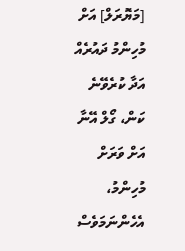[މަޔޮރަލް] އަށް މުހިންމު ދައުރެއް އަދާ ކުރެވޭނެ ކަން، ގޯލް އޭނާ އަށް ވަރަށް މުހިންމު، އެހެންނަމަވެސް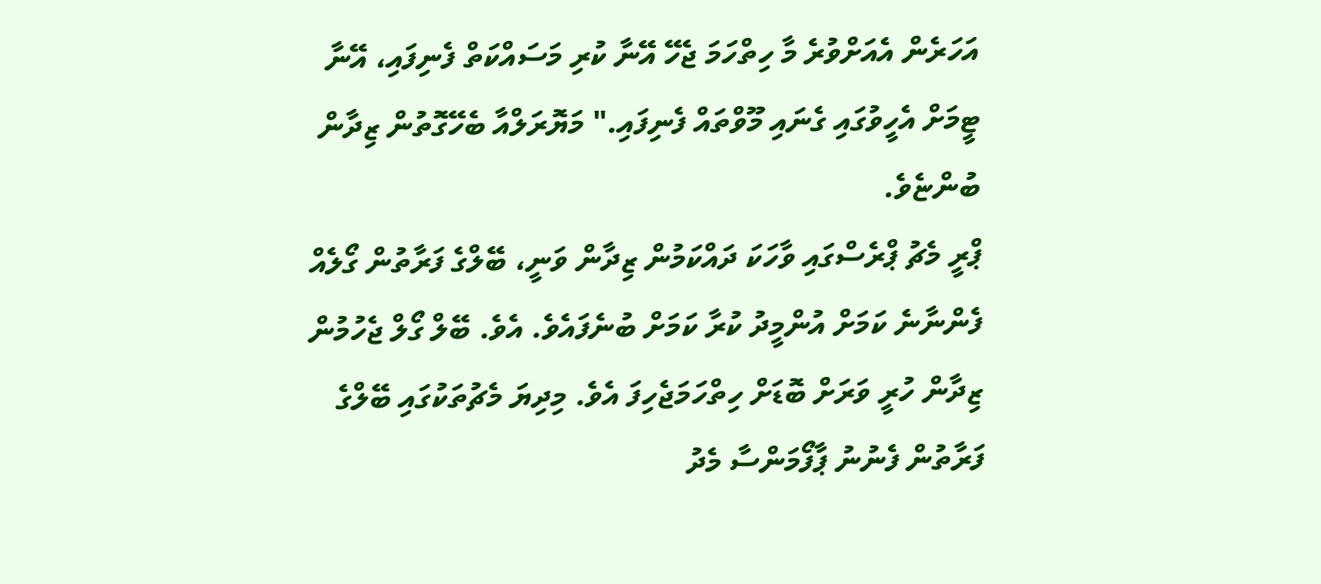އަހަރެން އެއަށްވުރެ މާ ހިތްހަމަ ޖެހޭ އޭނާ ކުރި މަސައްކަތް ފެނިފައި، އޭނާ ޓީމަށް އެހީވުގައި ގެނައި މޫވްތައް ފެނިފައި." މަޔޮރަލްއާ ބެހޭގޮތުން ޒިދާން ބުންޏެވެ.
ޕްރީ މެޗު ޕްރެސްގައި ވާހަކަ ދައްކަމުން ޒިދާން ވަނީ، ބޭލްގެ ފަރާތުން ގޯލެއް ފެންނާނެ ކަމަށް އުންމީދު ކުރާ ކަމަށް ބުނެފައެވެ. އެވެ. ބޭލް ގޯލް ޖެހުމުން ޒިދާން ހުރީ ވަރަށް ބޮޑަށް ހިތްހަމަޖެހިފަ އެވެ. މިދިޔަ މެޗުތަކުގައި ބޭލްގެ ފަރާތުން ފެނުނު ޕާފޯމަންސާ މެދު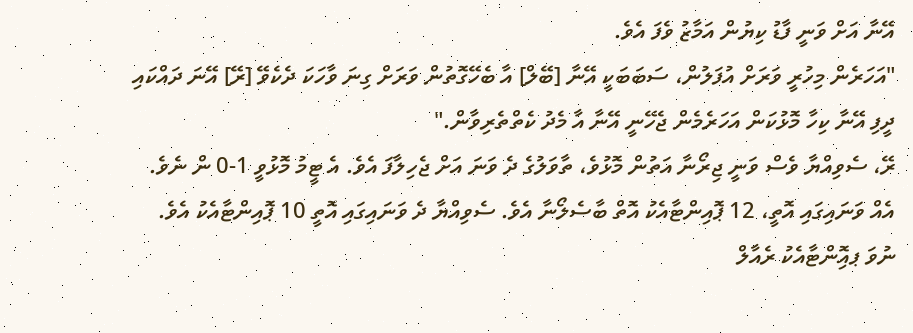އޭނާ އަށް ވަނީ ފާޑު ކިޔުން އަމާޒު ވެފަ އެވެ.
"އަހަރެން މިހުރީ ވަރަށް އުފަލުން، ސަބަބަކީ އޭނާ [ބޭލް] އާ ބެހޭގޮތުން ވަރަށް ގިނަ ވާހަކަ ދެކެވޭ [ރޭ] އޭނަ ދައްކައި ދީފި އޭނާ ކިހާ މޮޅުކަން އަހަރެމެން ޖެހޭނީ އޭނާ އާ މެދު ކެތްތެރިވާން."
ރޭ، ސެވިއްޔާ ވެސް ވަނީ ޖިރޯނާ އަތުން މޮޅުވެ، ތާވަލުގެ ދެ ވަނަ އަށް ޖެހިލާފަ އެވެ. އެ ޓީމު މޮޅުވީ 1-0 ން ނެވެ. އެއް ވަނައިގައި އޮތީ، 12 ޕޮއިންޓާއެކު އޮތް ބާސެލޯނާ އެވެ. ސެވިއްޔާ ދެ ވަނައިގައި އޮތީ 10 ޕޮއިންޓާއެކު އެވެ. ނުވަ ޕއޮިންޓާއެކު ރެއާލް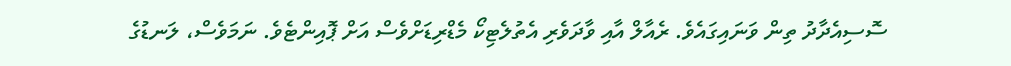ސޮސިއެދާދު ތިން ވަނައިގައެވެ. ރެއާލް އާއި ވާދަވެރި އެތުލެޓިކޯ މެޑްރިޑަށްވެސް އަށް ޕޮއިންޓެވެ. ނަމަވެސް، ލަނޑުގެ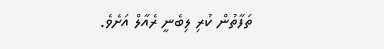ތަފާތުން ކުރި ލިބެނީ ރެއާލް އަށެވެ.